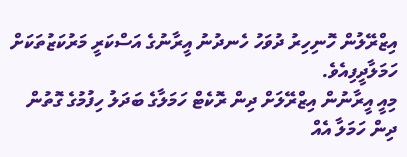އިޒްރޭލުން ހޮނިހިރު ދުވަހު ހެނދުނު އީރާނުގެ އަސްކަރީ މަރުކަޒުތަކަށް ހަމަލާދީފިއެވެ.
މިއީ އީރާނުން އިޒްރޭލަށް ދިން ރޮކެޓް ހަމަލާގެ ބަދަލު ހިފުމުގެ ގޮތުން ދިން ހަމަލާ އެއް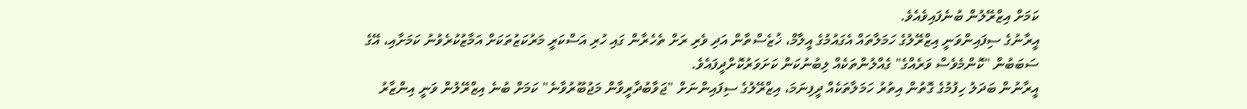ކަމަށް އިޒްރޭލުން ބުނެފައިވެއެވެ.
އީރާނުގެ ސިފައިންވަނީ އިޒްރޭލުގެ ހަމަލާތައް އެގައުމުގެ އީލާމް، ޚުޒެސްތާން އަދި ވެރި ރަށް ތެހެރާން ގައި ހުރި އަސްކަރީ މަރުކަޒުތަކަށް އަމާޒުކުރެވުނު ކަމަށާއި، އޭގެ ސަބަބުން "ކޮންމެވެސް ވަރެއްގެ" ގެއްލުންތަކެއް ލިބުނުކަން ކަށަވަރުކޮށްދީފައެވެ.
އީރާނުން ބަދަލު ހިފުމުގެ ގޮތުން އިތުރު ހަމަލާތަކެއް ދީފިނަމަ، އިޒްރޭލުގެ ސިފައިންނަށް "ޖަވާބުދާރީވާން މަޖުބޫރުވާނެ" ކަމަށް ބުނެ އިޒްރޭލުން ވަނީ އިންޒާރު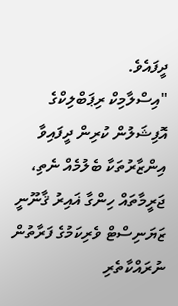ދީފައެވެ.
"އިސްލާމިކް ރިޕަބްލިކްގެ އޮފިޝަލުން ކުރިން ދީފައިވާ އިންޒާރުތަކާ ބެލުމެއް ނެތި، ޖަރީމާތައް ހިންގާ ޣައިރު ޤާނޫނީ ޒަޔަނިސްޓް ވެރިކަމުގެ ފަރާތުން ނުރައްކާތެރި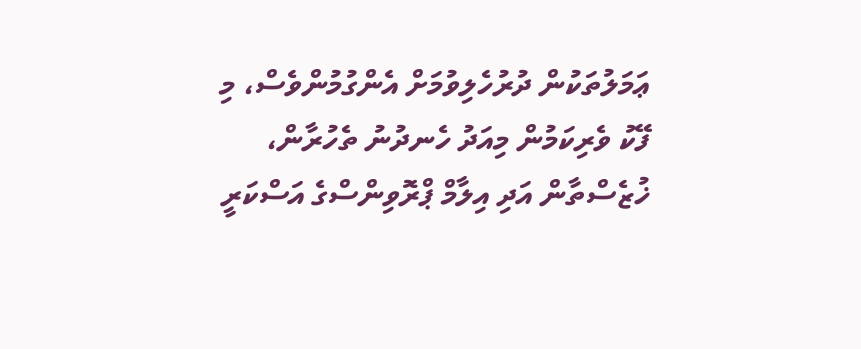ޢަމަލުތަކުން ދުރުހެލިވުމަށް އެންގުމުންވެސް، މި ފޭކު ވެރިކަމުން މިއަދު ހެނދުނު ތެހުރާން، ޚުޒެސްތާން އަދި އިލާމް ޕްރޮވިންސްގެ އަސްކަރީ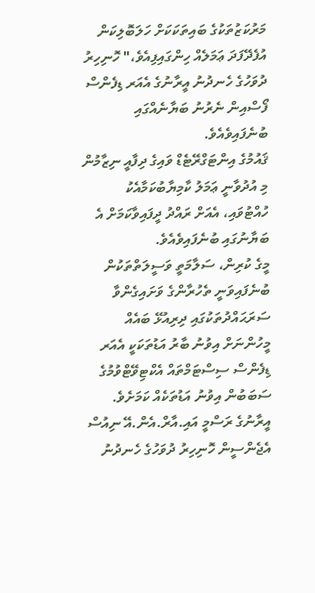މަރުކަޒުތަކުގެ ބައިތަކަކަށް ހަލަބޮލިކަން އުފެދޭފަދަ ޢަމަލެއް ހިންގައިފިއެވެ،" ހޮނިހިރު ދުވަހުގެ ހެނދުނު އީރާނުގެ އެއަރ ޑިފެންސް ފޯސްއިން ނެރުނު ބަޔާނެއްގައި ބުނެފައިވެއެވެ.
ޤައުމުގެ އިންޓަގްރޭޓެޑް ވައިގެ ދިފާއީ ނިޒާމުން މި އުދުވާނީ ޢަމަލު ކާމިޔާބުކަމާއެކު ހުއްޓުވައި، އެއަށް ރައްދު ދީފައިވާކަމަށް އެ ބަޔާނުގައި ބުނެފައިވެއެވެ.
މީގެ ކުރިން، ސަލާމަތީ ވަސީލަތްތަކުން ބުނެފައިވަނީ ތެހުރާންގެ ވަށައިގެންވާ ސަރަޙައްދުތަކުގައި ދިރިއުޅޭ ބައެއް މީހުންނަށް އިވުނު ބާރު އަޑުތަކަކީ އެއަރ ޑިފެންސް ސިސްޓަމްތައް އެކްޓިވޭޓްވުމުގެ ސަބަބުން އިވުނު އަޑުތަކެއް ކަމަށެވެ.
އީރާނުގެ ރަސްމީ އައި.އާރް.އެން.އޭ ނިއުސް އެޖެންސީން ހޮނިހިރު ދުވަހުގެ ހެނދުނު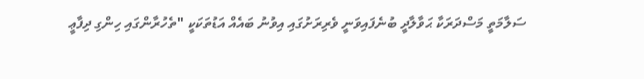ސަލާމަތީ މަސްދަރަކާ ޙަވާލާދީ ބުނެފައިވަނީ ވެރިރަށުގައި އިވުނު ބައެއް އަޑުތަކަކީ "ތެހުރާންގައި ހިންގި ދިފާޢީ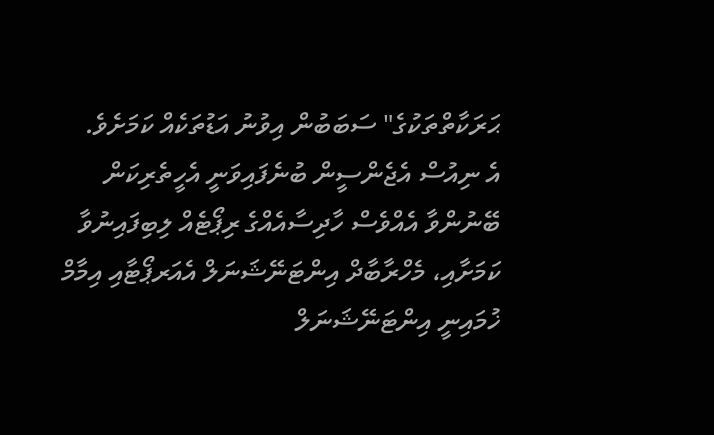ޙަރަކާތްތަކުގެ" ސަބަބުން އިވުނު އަޑުތަކެއް ކަމަށެވެ.
އެ ނިއުސް އެޖެންސީން ބުނެފައިވަނީ އެހީތެރިކަން ބޭނުންވާ އެއްވެސް ހާދިސާއެއްގެ ރިޕޯޓެއް ލިބިފައިނުވާ ކަމަށާއި، މެހްރާބާދް އިންޓަނޭޝަނަލް އެއަރޕޯޓާއި އިމާމް ޚުމައިނީ އިންޓަނޭޝަނަލް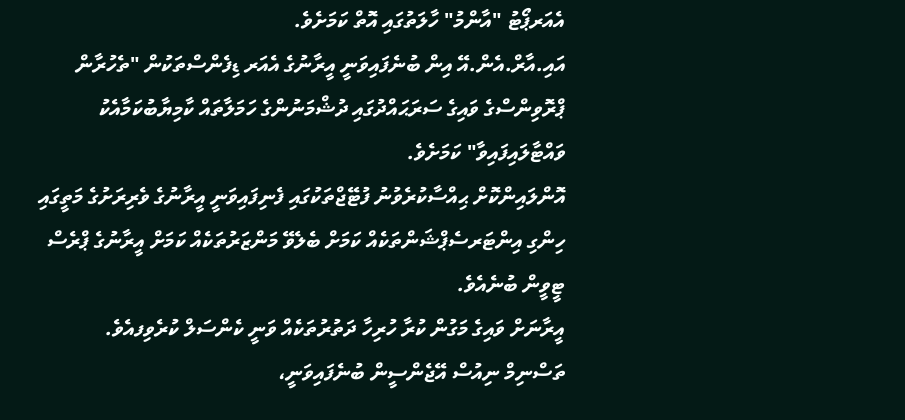އެއަރޕޯޓު "އާންމު" ހާލަތުގައި އޮތް ކަމަށެވެ.
އައި.އާރް.އެން.އޭ އިން ބުނެފައިވަނީ އީރާނުގެ އެއަރ ޑިފެންސްތަކުން "ތެހުރާން ޕްރޮވިންސްގެ ވައިގެ ސަރަޙައްދުގައި ދުޝްމަނުންގެ ހަމަލާތައް ކާމިޔާބުކަމާއެކު ވައްޓާލައިފައިވާ" ކަމަށެވެ.
އޮންލައިންކޮށް ޙިއްސާކުރެވުނު ފުޓޭޖްތަކުގައި ފެނިފައިވަނީ އީރާނުގެ ވެރިރަށުގެ މަތީގައި ހިންގި އިންޓަރސެޕްޝަންތަކެއް ކަމަށް ބެލެވޭ މަންޒަރުތަކެއް ކަމަށް އީރާނުގެ ޕްރެސް ޓީވީން ބުނެއެވެ.
އީރާނަށް ވައިގެ މަގުން ކުރާ ހުރިހާ ދަތުރުތަކެއް ވަނީ ކެންސަލް ކުރެވިފއެވެ.
ތަސްނިމް ނިއުސް އޭޖެންސީން ބުނެފައިވަނީ،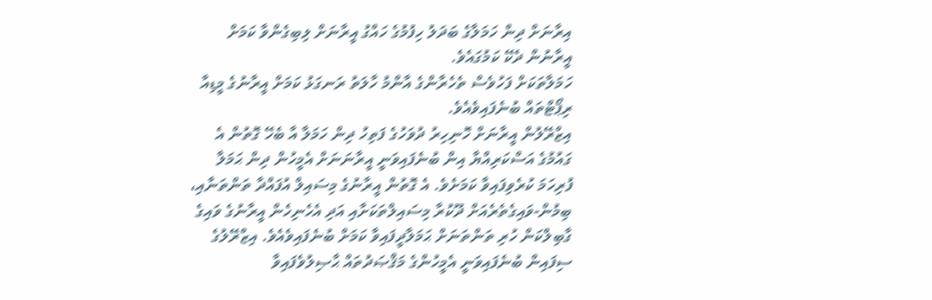އިރާނަށް ދިން ހަމަލާގެ ބަދަލު ހިފުމުގެ ހައްގު އީރާނަށް ލިބިގެންވާ ކަމަށް އީރާނުން ދެކޭ ކަމުގައެވެ.
ހަމަލާތަކަށް ފަހުވެސް ތެހެރާންގެ އާންމު ހާލަތު ރަނގަޅު ކަމަށް އީރާނުގެ މީޑިއާ ރިޕޯޓްތައް ބުނެފައިވެއެވެ.
އިޒްރޭލުން އީރާނަށް ހޮނިހިރު ދުވަހުގެ ފަތިހު ދިން ހަމަލާ އާ ބެހޭ ގޮތުން އެ ގައުމުގެ އަސްކަރިއްޔާ އިން ބުނެފައިވަނީ އީރާނަނަށް އެމީހުން ދިން ޙަމަލާ ފުރިހަމަ ކުރެވިފައިވާ ކަމަށެވެ. އެ ގޮތުން އީރާނުގެ މިސައިލް އުފައްދާ ތަންތަނާއި، ބިމުން-ވައިގެތެރެއަށް ދޫކުރާ މިސައިލްތަކަށާއި އަދި އެހެނިހެން އީރާނުގެ ވައިގެ ގާބިލްކަން ހުރި ތަންތަނަށް ޙަމަލާދީފައިވާ ކަމަށް ބުނެފައިވެއެވެ. އިޒްރޭލުގެ ސިފައިން ބުނެފައިވަނީ އެމީހުންގެ މަޤްޞަދުތައް ޙާޞިލުވެފައިވާ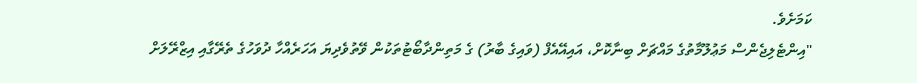ކަމަށެވެ.
"އިންޓެލިޖެންސް މަޢުލޫމާތުގެ މައްޗަށް ބިނާކޮށް، އައިއޭއެފް (ވައިގެ ބާރު) ގެ މަތިންދާބޯޓުތަކުން ވޭތުވެދިޔަ އަހަރެއްހާ ދުވަހުގެ ތެރޭގާއި އިޒްރޭލަށް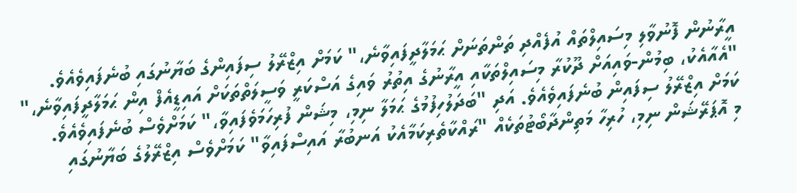އީރާނުން ފޮނުވާލި މިސައިލްތައް އުފެއްދި ތަންތަނަށް ޙަމަލާދީފައިވާނެ،" ކަމަށް އިޒްރޭލު ސިފައިންގެ ބަޔާނުގައި ބުނެފައިވެއެވެ.
"އެއާއެކު، ބިމުން-ވައިއަށް ދޫކުރާ މިސައިލްތަކާއި އީރާނުގެ އިތުރު ވައިގެ އަސްކަރީ ވަސީލަތްތަކަށް އައިޑީއެފް އިން ޙަމަލާދީފައިވާނެ،" ކަމަށް އިޒްރޭލު ސިފައިން ބުނެފައިވެއެވެ. އަދި "ބަދަލުހިފުމުގެ ޙަމަލާ ނިމި، މިޝަން ފުރިހަމަވެފައިވާ،" ކަމަށްވެސް ބުނެފައިވެއެވެ.
މި އޮޕަރޭޝަން ނިމި، ހުރިހާ މަތިންދާބޯޓުތަކެއް "ރައްކާތެރިކަމާއެކު އަނބުރާ އައިސްފައިވާ" ކަމަށްވެސް އިޒްރޭލުގެ ބަޔާނުގައި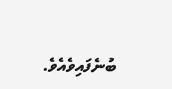ބުނެފައިވެއެވެ.